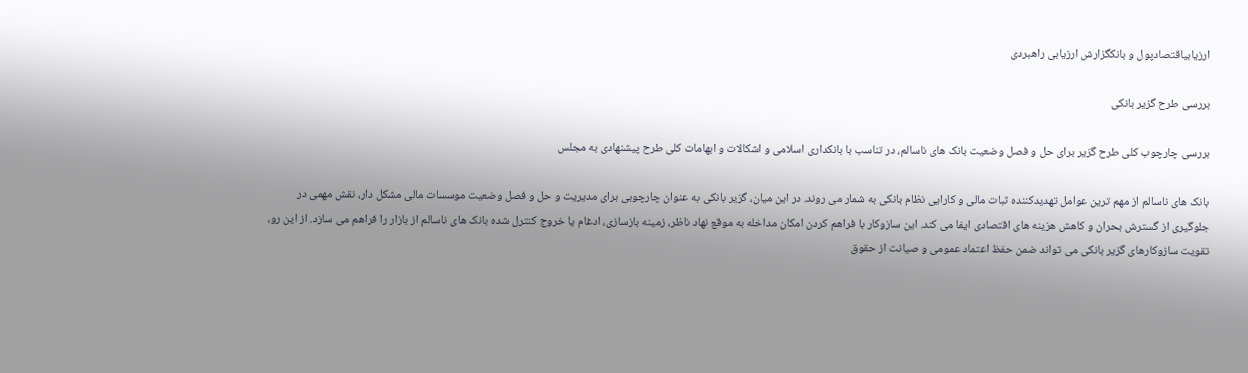ارزیابیاقتصادپول و بانکگزارش ارزیابی راهبردی

بررسی طرح گزیر بانکی

بررسی چارچوب کلی طرح گزیر برای حل و فصل وضعیت بانک های ناسالم، در تناسب با بانکداری اسلامی و اشکالات و ابهامات کلی طرح پیشنهادی به مجلس

بانک های ناسالم از مهم ترین عوامل تهدیدکننده ثبات مالی و کارایی نظام بانکی به شمار می روند. در این میان، گزیر بانکی به عنوان چارچوبی برای مدیریت و حل و فصل وضعیت موسسات مالی مشکل دار، نقش مهمی در جلوگیری از گسترش بحران و کاهش هزینه های اقتصادی ایفا می کند. این سازوکار با فراهم کردن امکان مداخله به موقع نهاد ناظر، زمینه بازسازی، ادغام یا خروج کنترل شده بانک های ناسالم از بازار را فراهم می سازد. از این رو، تقویت سازوکارهای گزیر بانکی می تواند ضمن حفظ اعتماد عمومی و صیانت از حقوق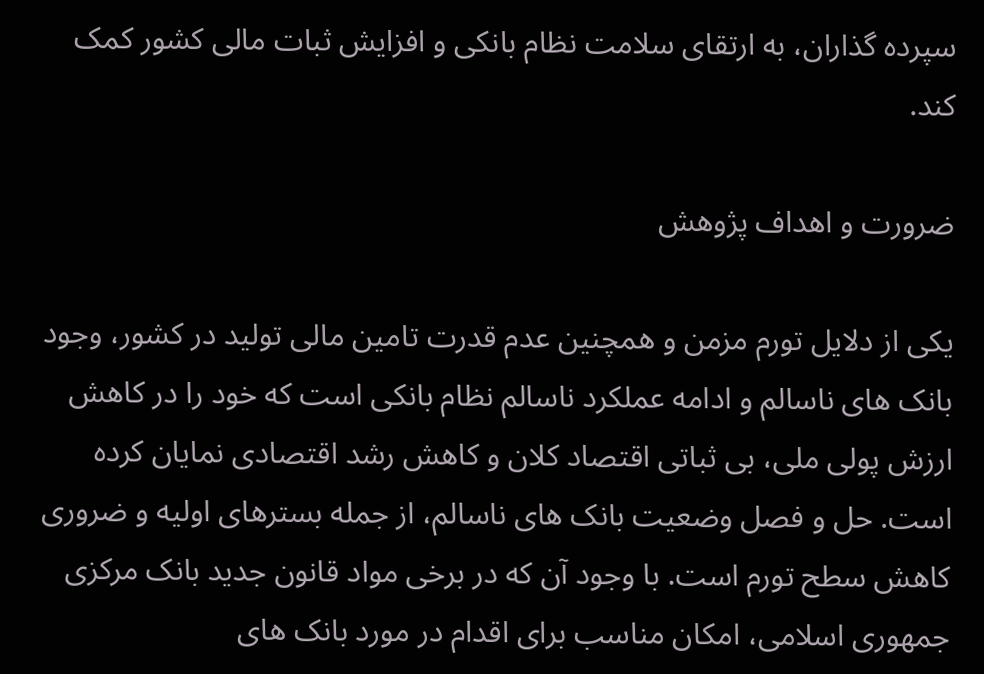سپرده گذاران، به ارتقای سلامت نظام بانکی و افزایش ثبات مالی کشور کمک کند.

ضرورت و اهداف پژوهش

یکی از دلایل تورم مزمن و همچنین عدم قدرت تامین مالی تولید در کشور، وجود بانک های ناسالم و ادامه عملکرد ناسالم نظام بانکی است که خود را در کاهش ارزش پولی ملی، بی ثباتی اقتصاد کلان و کاهش رشد اقتصادی نمایان کرده است. حل و فصل وضعیت بانک های ناسالم، از جمله بسترهای اولیه و ضروری کاهش سطح تورم است. با وجود آن که در برخی مواد قانون جدید بانک مرکزی جمهوری اسلامی، امکان مناسب برای اقدام در مورد بانک های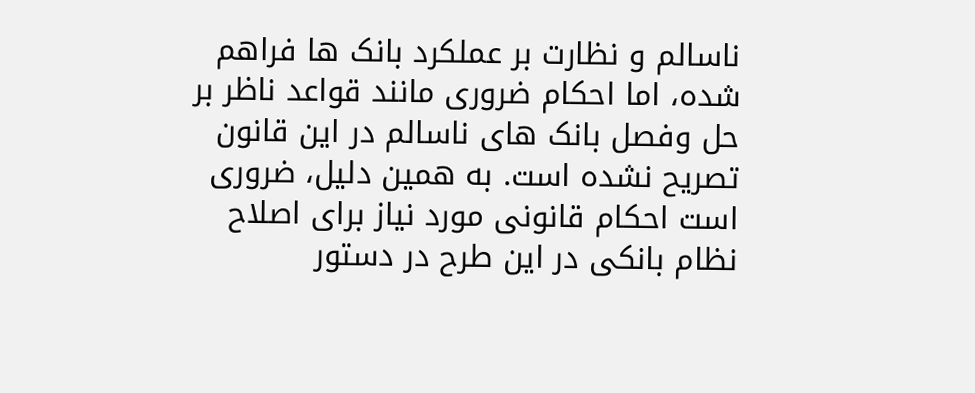ناسالم و نظارت بر عملکرد بانک ها فراهم شده، اما احکام ضروری مانند قواعد ناظر بر حل وفصل بانک های ناسالم در این قانون تصریح نشده است. به همین دلیل، ضروری است احکام قانونی مورد نیاز برای اصلاح نظام بانکی در این طرح در دستور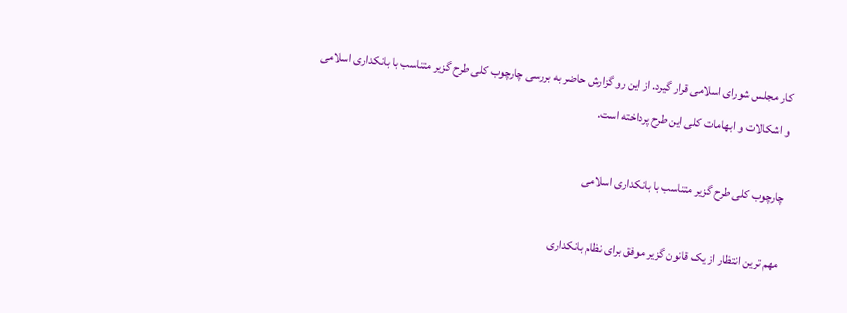کار مجلس شورای اسلامی قرار گیرد. از این رو گزارش حاضر به بررسی چارچوب کلی طرح گزیر متناسب با بانکداری اسلامی و اشکالات و ابهامات کلی این طرح پرداخته است.

چارچوب کلی طرح گزیر متناسب با بانکداری اسلامی

مهم ترین انتظار از یک قانون گزیر موفق برای نظام بانکداری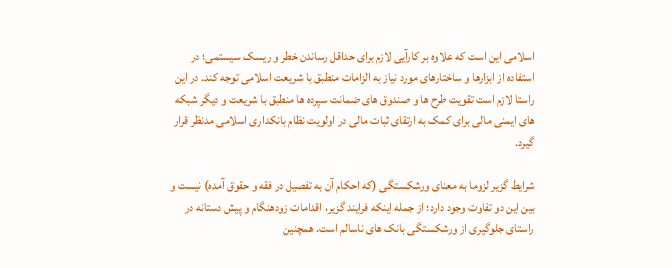اسلامی این است که علاوه بر کارآیی لازم برای حداقل رساندن خطر و ریسک سیستمی؛ در استفاده از ابزارها و ساختارهای مورد نیاز به الزامات منطبق با شریعت اسلامی توجه کند. در این راستا لازم است تقویت طرح ها و صندوق های ضمانت سپرده ها منطبق با شریعت و دیگر شبکه های ایمنی مالی برای کمک به ارتقای ثبات مالی در اولویت نظام بانکداری اسلامی مدنظر قرار گیرد.

شرایط گزیر لزوما به معنای ورشکستگی (که احکام آن به تفصیل در فقه و حقوق آمده) نیست و بین این دو تفاوت وجود دارد؛ از جمله اینکه فرایند گزیر، اقدامات زودهنگام و پیش دستانه در راستای جلوگیری از ورشکستگی بانک های ناسالم است. همچنین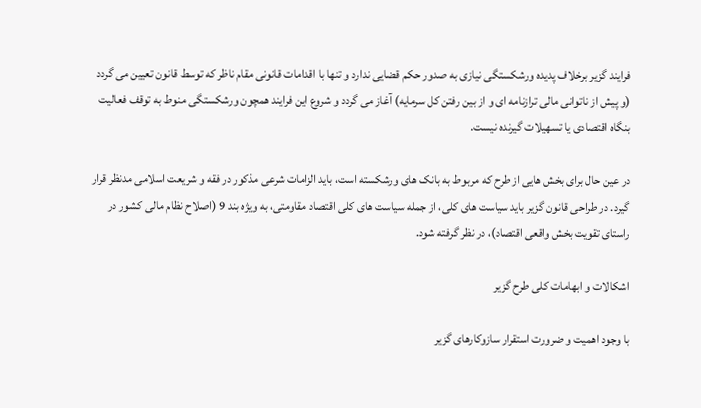فرایند گزیر برخلاف پدیده ورشکستگی نیازی به صدور حکم قضایی ندارد و تنها با اقدامات قانونی مقام ناظر که توسط قانون تعیین می گردد (و پیش از ناتوانی مالی ترازنامه ای و از بین رفتن کل سرمایه) آغاز می گردد و شروع این فرایند همچون ورشکستگی منوط به توقف فعالیت بنگاه اقتصادی یا تسهیلات گیرنده نیست.

در عین حال برای بخش هایی از طرح که مربوط به بانک های ورشکسته است، باید الزامات شرعی مذکور در فقه و شریعت اسلامی مدنظر قرار گیرد. در طراحی قانون گزیر باید سیاست های کلی، از جمله سیاست های کلی اقتصاد مقاومتی، به ویژه بند 9 (اصلاح نظام مالی کشور در راستای تقویت بخش واقعی اقتصاد)، در نظر گرفته شود.

اشکالات و ابهامات کلی طرح گزیر

با وجود اهمیت و ضرورت استقرار سازوکارهای گزیر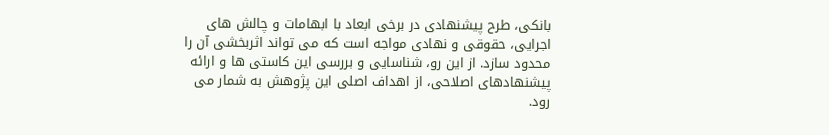بانکی، طرح پیشنهادی در برخی ابعاد با ابهامات و چالش های اجرایی، حقوقی و نهادی مواجه است که می تواند اثربخشی آن را محدود سازد. از این رو، شناسایی و بررسی این کاستی ها و ارائه پیشنهادهای اصلاحی، از اهداف اصلی این پژوهش به شمار می رود.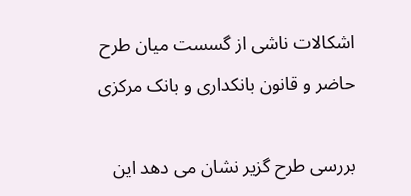اشکالات ناشی از گسست میان طرح حاضر و قانون بانکداری و بانک مرکزی

بررسی طرح گزیر نشان می دهد این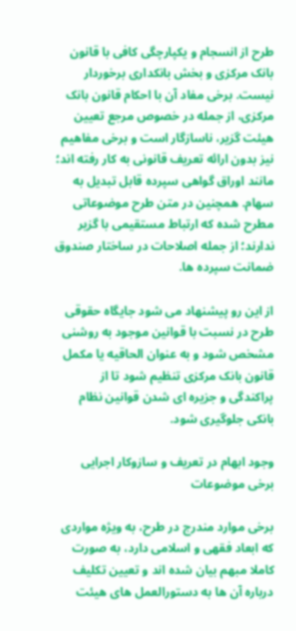طرح از انسجام و یکپارچگی کافی با قانون بانک مرکزی و بخش بانکداری برخوردار نیست. برخی مفاد آن با احکام قانون بانک مرکزی، از جمله در خصوص مرجع تعیین هیئت گزیر، ناسازگار است و برخی مفاهیم نیز بدون ارائه تعریف قانونی به کار رفته اند؛ مانند اوراق گواهی سپرده قابل تبدیل به سهام. همچنین در متن طرح موضوعاتی مطرح شده که ارتباط مستقیمی با گزیر ندارند؛ از جمله اصلاحات در ساختار صندوق ضمانت سپرده ها.

از این رو پیشنهاد می شود جایگاه حقوقی طرح در نسبت با قوانین موجود به روشنی مشخص شود و به عنوان الحاقیه یا مکمل قانون بانک مرکزی تنظیم شود تا از پراکندگی و جزیره ای شدن قوانین نظام بانکی جلوگیری شود.

وجود ابهام در تعریف و سازوکار اجرایی برخی موضوعات

برخی موارد مندرج در طرح، به ویژه مواردی که ابعاد فقهی و اسلامی دارد، به صورت کاملا مبهم بیان شده اند و تعیین تکلیف درباره آن ها به دستورالعمل های هیئت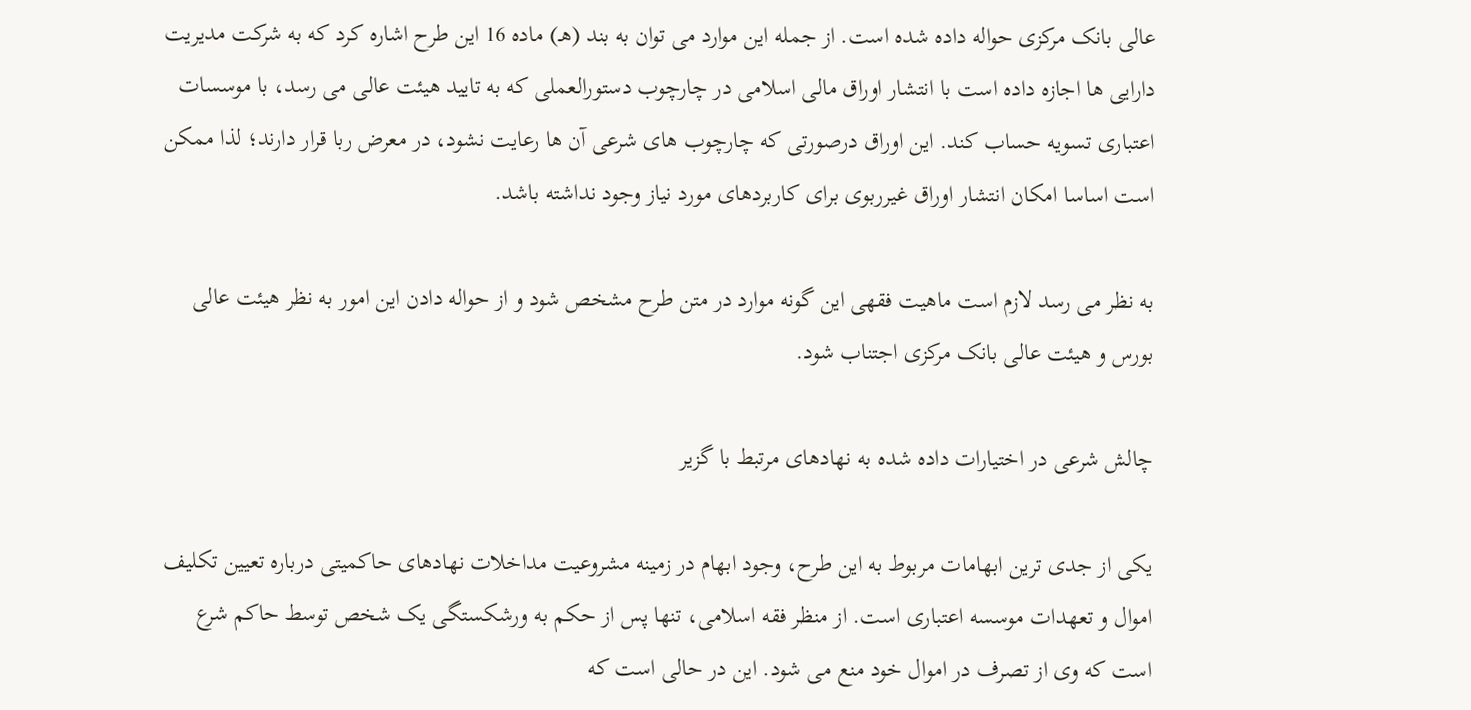عالی بانک مرکزی حواله داده شده است. از جمله این موارد می توان به بند (هـ) ماده 16 این طرح اشاره کرد که به شرکت مدیریت دارایی ها اجازه داده است با انتشار اوراق مالی اسلامی در چارچوب دستورالعملی که به تایید هیئت عالی می رسد، با موسسات اعتباری تسویه حساب کند. این اوراق درصورتی که چارچوب های شرعی آن ها رعایت نشود، در معرض ربا قرار دارند؛ لذا ممکن است اساسا امکان انتشار اوراق غیرربوی برای کاربردهای مورد نیاز وجود نداشته باشد.

به نظر می رسد لازم است ماهیت فقهی این گونه موارد در متن طرح مشخص شود و از حواله دادن این امور به نظر هیئت عالی بورس و هیئت عالی بانک مرکزی اجتناب شود.

چالش شرعی در اختیارات داده شده به نهادهای مرتبط با گزیر

یکی از جدی ترین ابهامات مربوط به این طرح، وجود ابهام در زمینه مشروعیت مداخلات نهادهای حاکمیتی درباره تعیین تکلیف اموال و تعهدات موسسه اعتباری است. از منظر فقه اسلامی، تنها پس از حکم به ورشکستگی یک شخص توسط حاکم شرع است که وی از تصرف در اموال خود منع می شود. این در حالی است که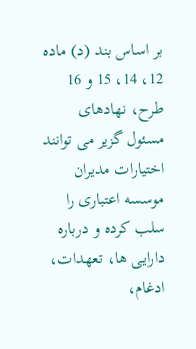بر اساس بند (د) ماده 12، 14، 15 و 16 طرح، نهادهای مسئول گزیر می توانند اختیارات مدیران موسسه اعتباری را سلب کرده و درباره دارایی ها، تعهدات، ادغام،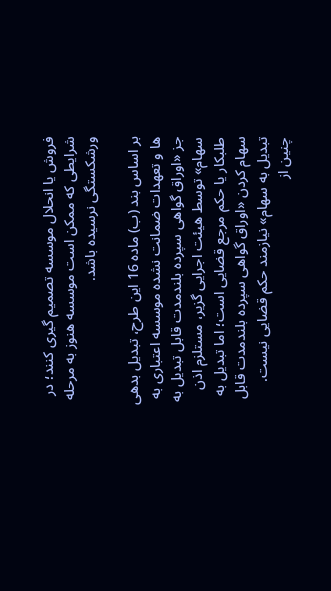فروش یا انحلال موسسه تصمیم گیری کنند؛ در شرایطی که ممکن است موسسه هنوز به مرحله ورشکستگی نرسیده باشد.

بر اساس بند (ب) ماده 16 این طرح، تبدیل بدهی ها و تعهدات ضمانت نشده موسسه اعتباری به جز «اوراق گواهی سپرده بلندمدت قابل تبدیل به سهام» توسط هیئت اجرایی گزیر، مستلزم اذن طلبکار یا حکم مرجع قضایی است؛ اما تبدیل به سهام کردن «اوراق گواهی سپرده بلندمدت قابل تبدیل به سهام» نیازمند حکم قضایی نیست. چنین از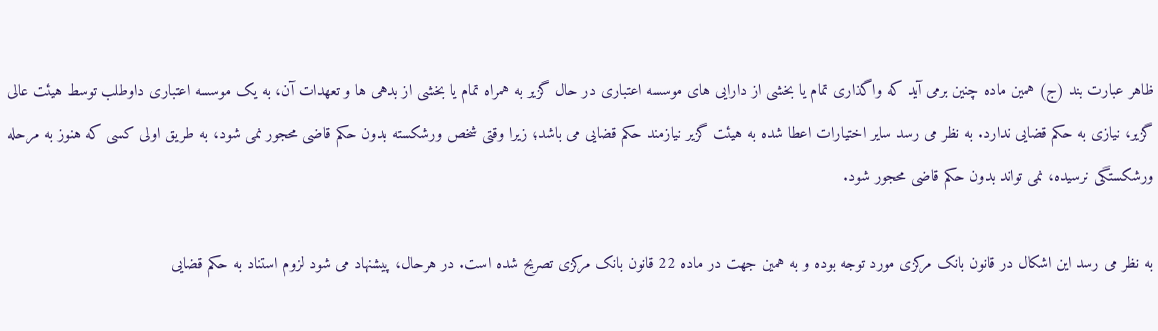ظاهر عبارت بند (ج) همین ماده چنین برمی آید که واگذاری تمام یا بخشی از دارایی های موسسه اعتباری در حال گزیر به همراه تمام یا بخشی از بدهی ها و تعهدات آن، به یک موسسه اعتباری داوطلب توسط هیئت عالی گزیر، نیازی به حکم قضایی ندارد. به نظر می رسد سایر اختیارات اعطا شده به هیئت گزیر نیازمند حکم قضایی می باشد؛ زیرا وقتی شخص ورشکسته بدون حکم قاضی محجور نمی شود، به طریق اولی کسی که هنوز به مرحله ورشکستگی نرسیده، نمی تواند بدون حکم قاضی محجور شود.

به نظر می رسد این اشکال در قانون بانک مرکزی مورد توجه بوده و به همین جهت در ماده 22 قانون بانک مرکزی تصریح شده است. در هرحال، پیشنهاد می شود لزوم استناد به حکم قضایی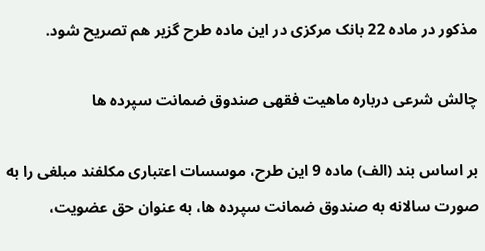مذکور در ماده 22 بانک مرکزی در این ماده طرح گزیر هم تصریح شود.

چالش شرعی درباره ماهیت فقهی صندوق ضمانت سپرده ها

بر اساس بند (الف) ماده 9 این طرح، موسسات اعتباری مکلفند مبلغی را به صورت سالانه به صندوق ضمانت سپرده ها، به عنوان حق عضویت،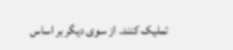تملیک کنند. از سوی دیگر بر اساس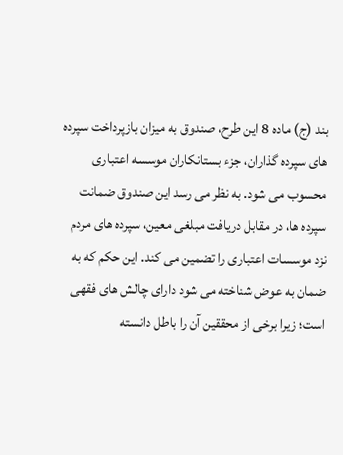بند (ج) ماده 8 این طرح، صندوق به میزان بازپرداخت سپرده های سپرده گذاران، جزء بستانکاران موسسه اعتباری محسوب می شود. به نظر می رسد این صندوق ضمانت سپرده ها، در مقابل دریافت مبلغی معین، سپرده های مردم نزد موسسات اعتباری را تضمین می کند. این حکم که به ضمان به عوض شناخته می شود دارای چالش های فقهی است؛ زیرا برخی از محققین آن را باطل دانسته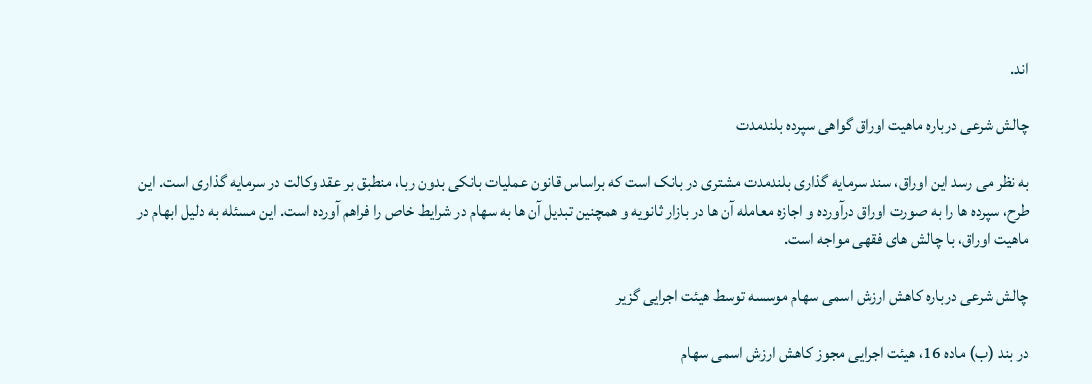اند.

چالش شرعی درباره ماهیت اوراق گواهی سپرده بلندمدت

به نظر می رسد این اوراق، سند سرمایه گذاری بلندمدت مشتری در بانک است که براساس قانون عملیات بانکی بدون ربا، منطبق بر عقد وکالت در سرمایه گذاری است. این طرح، سپرده ها را به صورت اوراق درآورده و اجازه معامله آن ها در بازار ثانویه و همچنین تبدیل آن ها به سهام در شرایط خاص را فراهم آورده است. این مسئله به دلیل ابهام در ماهیت اوراق، با چالش های فقهی مواجه است.

چالش شرعی درباره کاهش ارزش اسمی سهام موسسه توسط هیئت اجرایی گزیر

در بند (ب) ماده 16، هیئت اجرایی مجوز کاهش ارزش اسمی سهام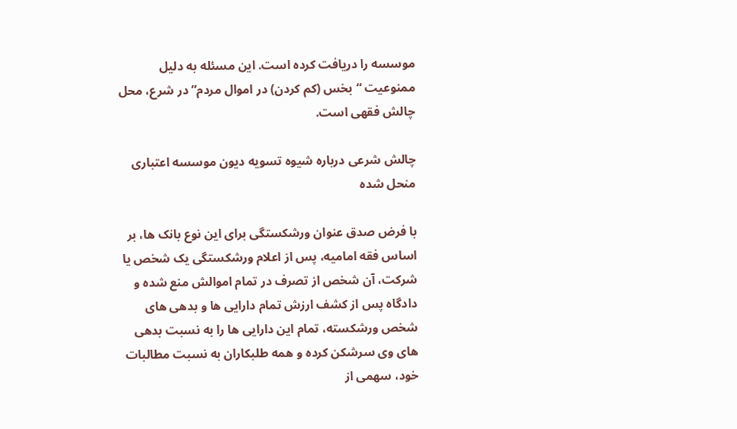موسسه را دریافت کرده است. این مسئله به دلیل ممنوعیت “بخس (کم کردن) در اموال مردم” در شرع، محل چالش فقهی است.

چالش شرعی درباره شیوه تسویه دیون موسسه اعتباری منحل شده

با فرض صدق عنوان ورشکستگی برای این نوع بانک ها، بر اساس فقه امامیه، پس از اعلام ورشکستگی یک شخص یا شرکت، آن شخص از تصرف در تمام اموالش منع شده و دادگاه پس از کشف ارزش تمام دارایی ها و بدهی های شخص ورشکسته، تمام این دارایی ها را به نسبت بدهی های وی سرشکن کرده و همه طلبکاران به نسبت مطالبات خود، سهمی از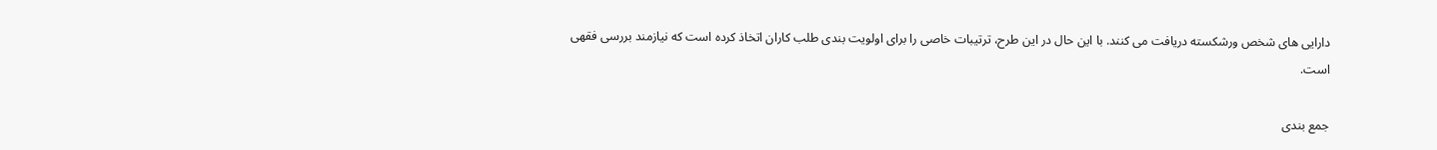دارایی های شخص ورشکسته دریافت می کنند. با این حال در این طرح، ترتیبات خاصی را برای اولویت بندی طلب کاران اتخاذ کرده است که نیازمند بررسی فقهی است.

جمع بندی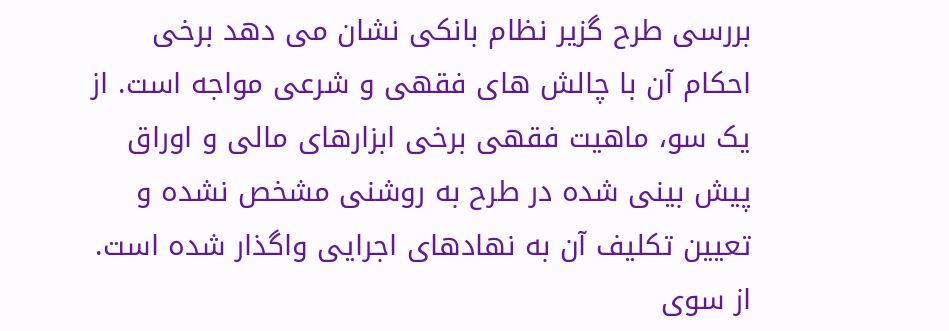بررسی طرح گزیر نظام بانکی نشان می دهد برخی احکام آن با چالش های فقهی و شرعی مواجه است. از یک سو، ماهیت فقهی برخی ابزارهای مالی و اوراق پیش بینی شده در طرح به روشنی مشخص نشده و تعیین تکلیف آن به نهادهای اجرایی واگذار شده است. از سوی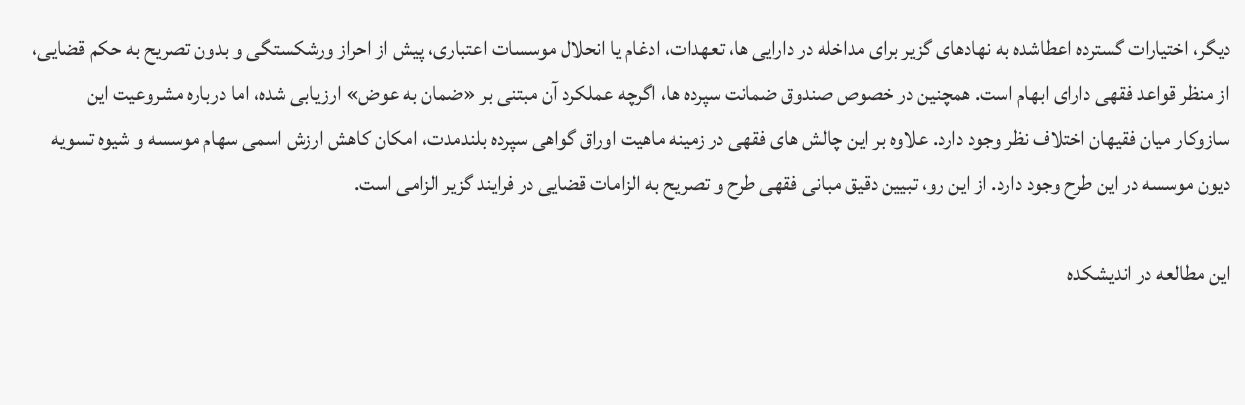دیگر، اختیارات گسترده اعطاشده به نهادهای گزیر برای مداخله در دارایی ها، تعهدات، ادغام یا انحلال موسسات اعتباری، پیش از احراز ورشکستگی و بدون تصریح به حکم قضایی، از منظر قواعد فقهی دارای ابهام است. همچنین در خصوص صندوق ضمانت سپرده ها، اگرچه عملکرد آن مبتنی بر «ضمان به عوض» ارزیابی شده، اما درباره مشروعیت این سازوکار میان فقیهان اختلاف نظر وجود دارد. علاوه بر این چالش های فقهی در زمینه ماهیت اوراق گواهی سپرده بلندمدت، امکان کاهش ارزش اسمی سهام موسسه و شیوه تسویه دیون موسسه در این طرح وجود دارد. از این رو، تبیین دقیق مبانی فقهی طرح و تصریح به الزامات قضایی در فرایند گزیر الزامی است.

این مطالعه در اندیشکده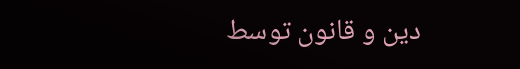دین و قانون توسط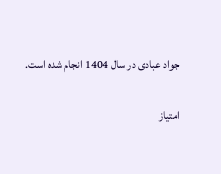جواد عبادی در سال 1404 انجام شده است.

امتیاز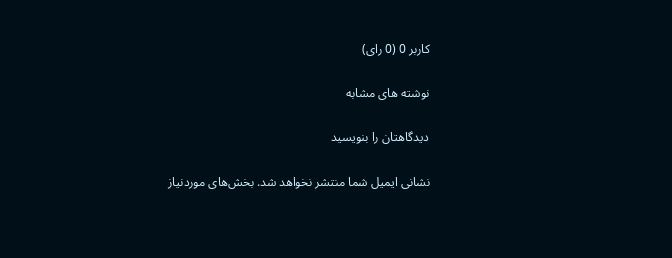کاربر 0 (0 رای)

نوشته های مشابه

دیدگاهتان را بنویسید

نشانی ایمیل شما منتشر نخواهد شد. بخش‌های موردنیاز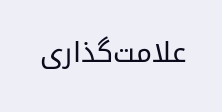علامت‌گذاری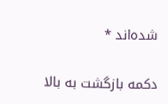شده‌اند *

دکمه بازگشت به بالا